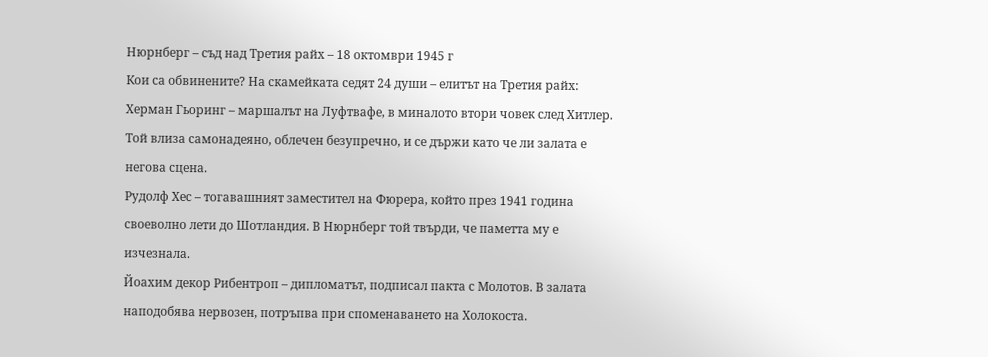Нюрнберг – съд над Третия райх – 18 октомври 1945 г
Кои са обвинените? На скамейката седят 24 души – елитът на Третия райх:
Херман Гьоринг – маршалът на Луфтвафе, в миналото втори човек след Хитлер. Той влиза самонадеяно, облечен безупречно, и се държи като че ли залата е негова сцена.
Рудолф Хес – тогавашният заместител на Фюрера, който през 1941 година своеволно лети до Шотландия. В Нюрнберг той твърди, че паметта му е изчезнала.
Йоахим декор Рибентроп – дипломатът, подписал пакта с Молотов. В залата наподобява нервозен, потръпва при споменаването на Холокоста.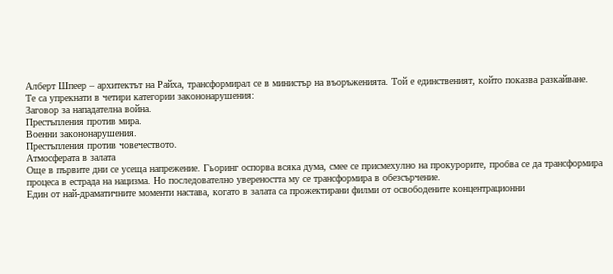Алберт Шпеер – архитектът на Райха, трансформирал се в министър на въоръженията. Той е единственият, който показва разкайване.
Те са упрекнати в четири категории закононарушения:
Заговор за нападателна война.
Престъпления против мира.
Военни закононарушения.
Престъпления против човечеството.
Атмосферата в залата
Още в първите дни се усеща напрежение. Гьоринг оспорва всяка дума, смее се присмехулно на прокурорите, пробва се да трансформира процеса в естрада на нацизма. Но последователно увереността му се трансформира в обезсърчение.
Един от най-драматичните моменти настава, когато в залата са прожектирани филми от освободените концентрационни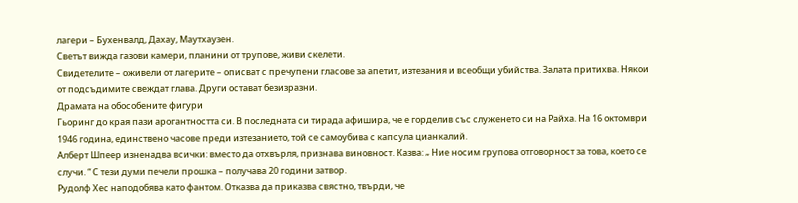лагери – Бухенвалд, Дахау, Маутхаузен.
Светът вижда газови камери, планини от трупове, живи скелети.
Свидетелите – оживели от лагерите – описват с пречупени гласове за апетит, изтезания и всеобщи убийства. Залата притихва. Някои от подсъдимите свеждат глава. Други остават безизразни.
Драмата на обособените фигури
Гьоринг до края пази арогантността си. В последната си тирада афишира, че е горделив със служенето си на Райха. На 16 октомври 1946 година, единствено часове преди изтезанието, той се самоубива с капсула цианкалий.
Алберт Шпеер изненадва всички: вместо да отхвърля, признава виновност. Казва: „ Ние носим групова отговорност за това, което се случи. “ С тези думи печели прошка – получава 20 години затвор.
Рудолф Хес наподобява като фантом. Отказва да приказва свястно, твърди, че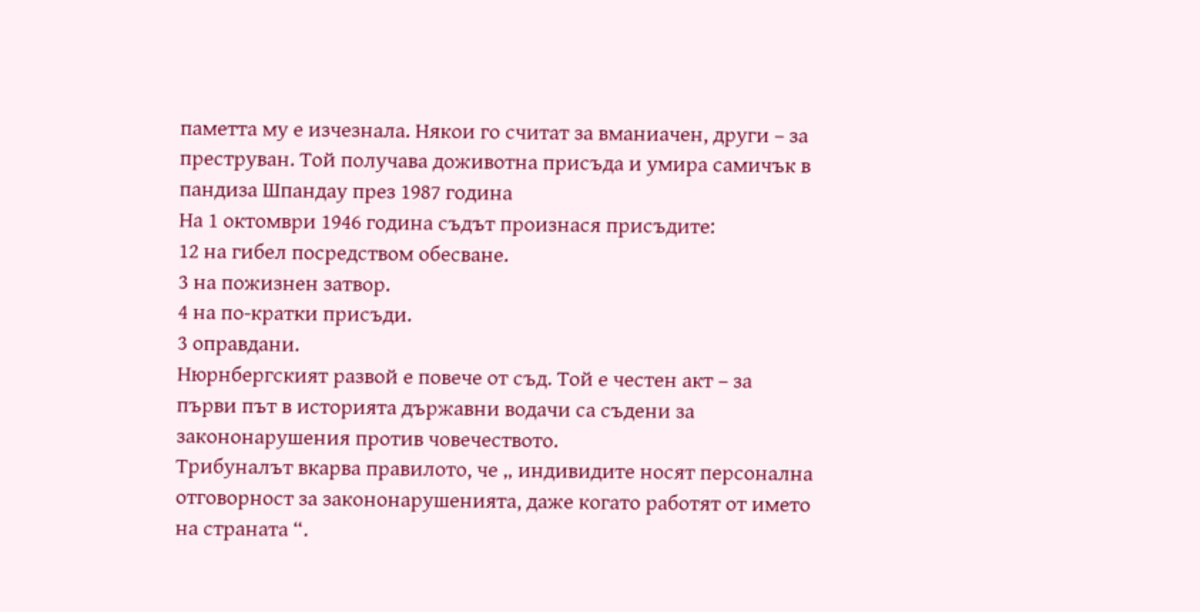паметта му е изчезнала. Някои го считат за вманиачен, други – за преструван. Той получава доживотна присъда и умира самичък в пандиза Шпандау през 1987 година
На 1 октомври 1946 година съдът произнася присъдите:
12 на гибел посредством обесване.
3 на пожизнен затвор.
4 на по-кратки присъди.
3 оправдани.
Нюрнбергският развой е повече от съд. Той е честен акт – за първи път в историята държавни водачи са съдени за закононарушения против човечеството.
Трибуналът вкарва правилото, че „ индивидите носят персонална отговорност за закононарушенията, даже когато работят от името на страната “.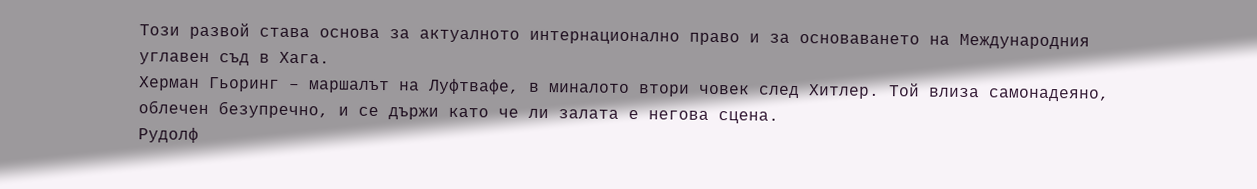Този развой става основа за актуалното интернационално право и за основаването на Международния углавен съд в Хага.
Херман Гьоринг – маршалът на Луфтвафе, в миналото втори човек след Хитлер. Той влиза самонадеяно, облечен безупречно, и се държи като че ли залата е негова сцена.
Рудолф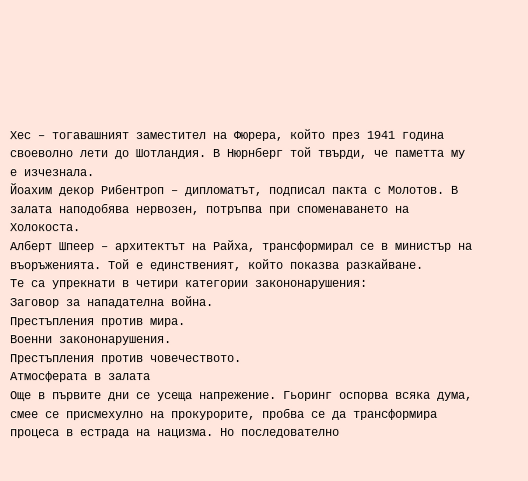Хес – тогавашният заместител на Фюрера, който през 1941 година своеволно лети до Шотландия. В Нюрнберг той твърди, че паметта му е изчезнала.
Йоахим декор Рибентроп – дипломатът, подписал пакта с Молотов. В залата наподобява нервозен, потръпва при споменаването на Холокоста.
Алберт Шпеер – архитектът на Райха, трансформирал се в министър на въоръженията. Той е единственият, който показва разкайване.
Те са упрекнати в четири категории закононарушения:
Заговор за нападателна война.
Престъпления против мира.
Военни закононарушения.
Престъпления против човечеството.
Атмосферата в залата
Още в първите дни се усеща напрежение. Гьоринг оспорва всяка дума, смее се присмехулно на прокурорите, пробва се да трансформира процеса в естрада на нацизма. Но последователно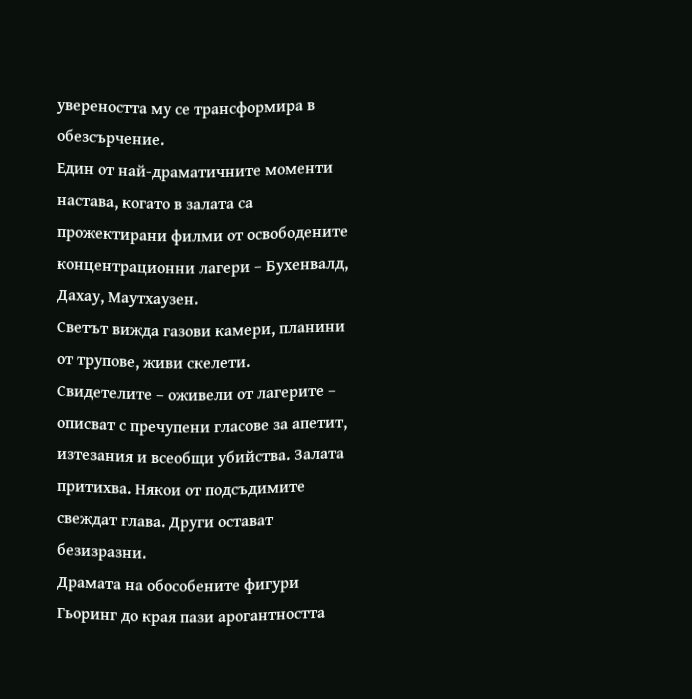увереността му се трансформира в обезсърчение.
Един от най-драматичните моменти настава, когато в залата са прожектирани филми от освободените концентрационни лагери – Бухенвалд, Дахау, Маутхаузен.
Светът вижда газови камери, планини от трупове, живи скелети.
Свидетелите – оживели от лагерите – описват с пречупени гласове за апетит, изтезания и всеобщи убийства. Залата притихва. Някои от подсъдимите свеждат глава. Други остават безизразни.
Драмата на обособените фигури
Гьоринг до края пази арогантността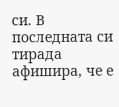си. В последната си тирада афишира, че е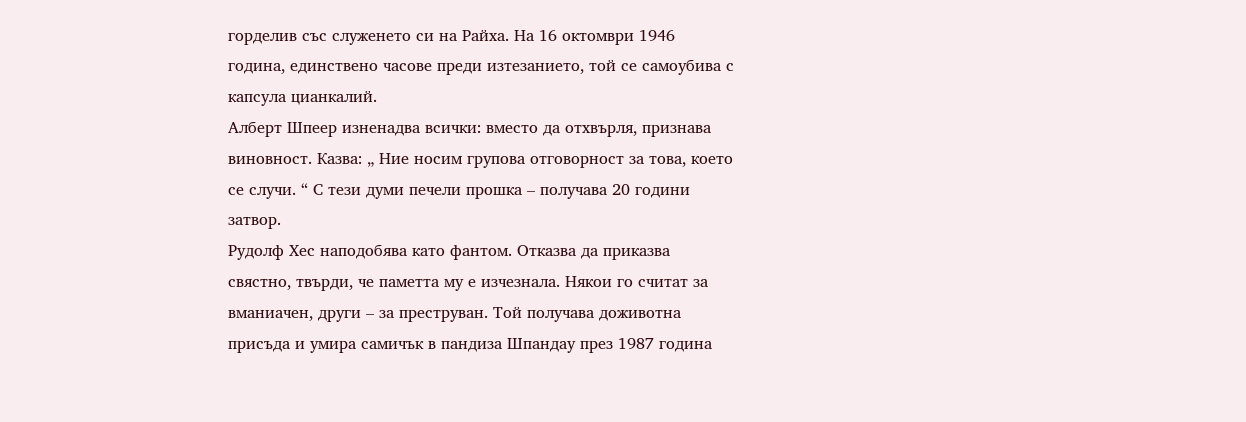горделив със служенето си на Райха. На 16 октомври 1946 година, единствено часове преди изтезанието, той се самоубива с капсула цианкалий.
Алберт Шпеер изненадва всички: вместо да отхвърля, признава виновност. Казва: „ Ние носим групова отговорност за това, което се случи. “ С тези думи печели прошка – получава 20 години затвор.
Рудолф Хес наподобява като фантом. Отказва да приказва свястно, твърди, че паметта му е изчезнала. Някои го считат за вманиачен, други – за преструван. Той получава доживотна присъда и умира самичък в пандиза Шпандау през 1987 година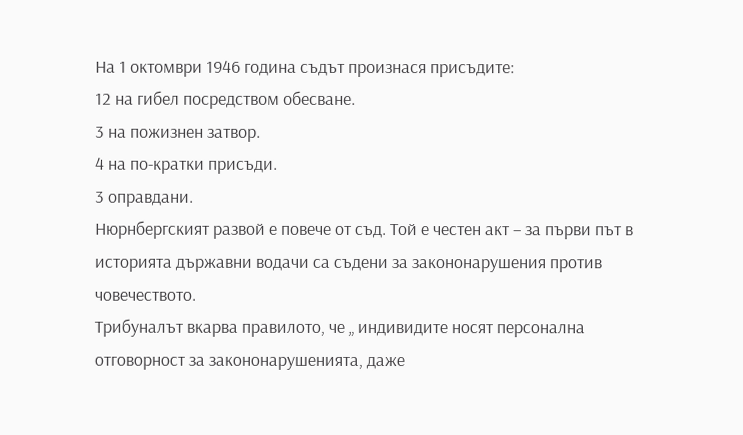На 1 октомври 1946 година съдът произнася присъдите:
12 на гибел посредством обесване.
3 на пожизнен затвор.
4 на по-кратки присъди.
3 оправдани.
Нюрнбергският развой е повече от съд. Той е честен акт – за първи път в историята държавни водачи са съдени за закононарушения против човечеството.
Трибуналът вкарва правилото, че „ индивидите носят персонална отговорност за закононарушенията, даже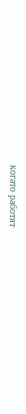когато работят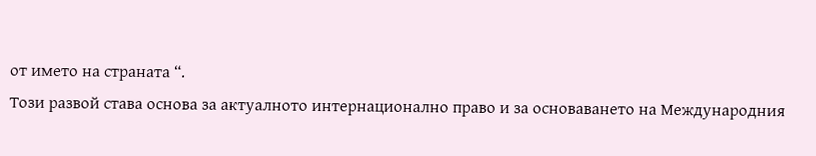от името на страната “.
Този развой става основа за актуалното интернационално право и за основаването на Международния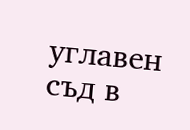углавен съд в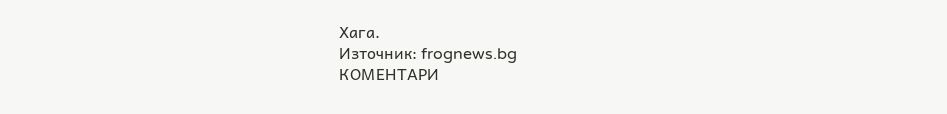Хага.
Източник: frognews.bg
КОМЕНТАРИ